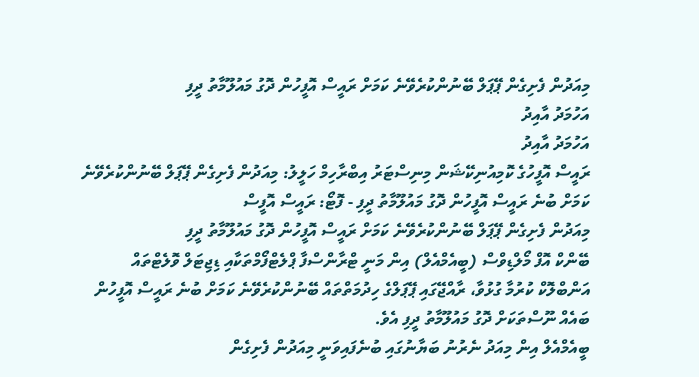މިއަދުން ފެށިގެން ޕޭޕަލް ބޭނުންކުރެވޭނެ ކަމަށް ރައީސް އޮފީހުން ދޮގު މައުލޫމާތު ދީފި
އަހުމަދު އާއިދު
އަހުމަދު އާއިދު
ރައީސް އޮފީހުގެ ކޮމިއުނިކޭޝަން މިނިސްޓަރު އިބްރާހިމް ހަލީލު: މިއަދުން ފެށިގެން ޕޭޕަލް ބޭނުންކުރެވޭނެ ކަމަށް ބުނެ ރައީސް އޮފީހުން ދޮގު މައުލޫމާތު ދީފި - ފޮޓޯ: ރައީސް އޮފީސް
މިއަދުން ފެށިގެން ޕޭޕަލް ބޭނުންކުރެވޭނެ ކަމަށް ރައީސް އޮފީހުން ދޮގު މައުލޫމާތު ދީފި
ބޭންކް އޮފް މޯލްޑިވްސް (ބީއެމްއެލް) އިން މަނީ ޓްރާންސްފާ ޕްލެޓްފޯމްތަކާއި ޑިޖިޓަލް ވޮލެޓްތައް އަންބްލޮކް ކުރުމާ ގުޅުވާ، ރާއްޖޭގައި ޕޭޕަލްގެ ހިދުމަތްތައް ބޭނުންކުރެވޭނެ ކަމަށް ބުނެ ރައީސް އޮފީހުން ބައެއް ނޫސްތަކަށް ދޮގު މައުލޫމާތު ދީފި އެވެ.
ބީއެމްއެލް އިން މިއަދު ނެރުނު ބަޔާނުގައި ބުނެފައިވަނީ މިއަދުން ފެށިގެން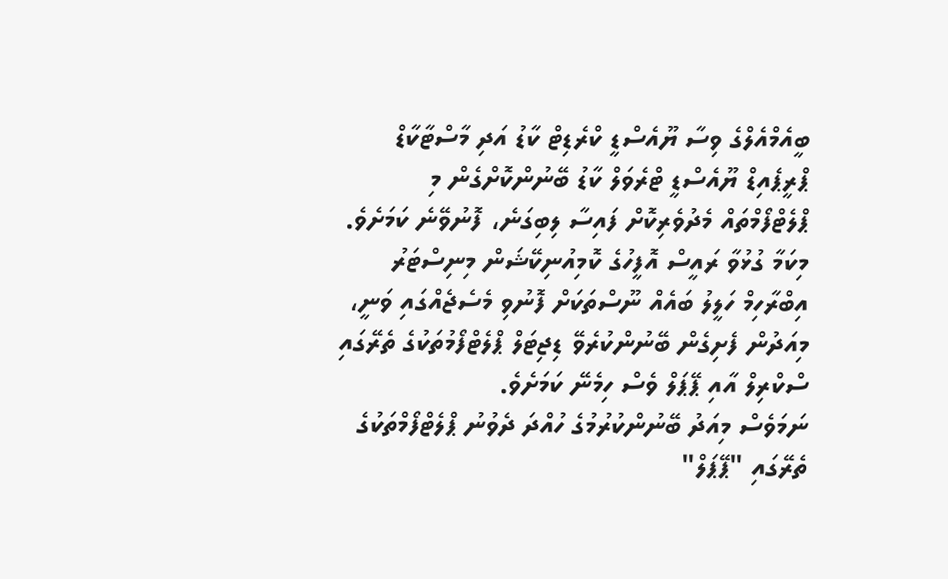ބީއެމްއެލްގެ ވިސާ ޔޫއެސްޑީ ކްރެޑިޓް ކާޑު އަދި މާސްޓާކާޑް ޕްރީޕެއިޑް ޔޫއެސްޑީ ޓްރެވަލް ކާޑު ބޭނުންކޮށްގެން މި ޕްލެޓްފޯމްތައް މެދުވެރިކޮށް ފައިސާ ލިބިގަނެ، ފޮނުވޭނެ ކަމަށެވެ.
މިކަމާ ގުޅުވާ ރައީސް އޮފީހުގެ ކޮމިއުނިކޭޝަން މިނިސްޓަރު އިބްރާހިމް ހަލީލު ބައެއް ނޫސްތަކަށް ފޮނުވި މެސެޖެއްގައި ވަނީ، މިއަދުން ފެށިގެން ބޭނުންކުރެވޭ ޑިޖިޓަލް ޕްލެޓްފޯމުތަކުގެ ތެރޭގައި ސްކްރިލް އާއި ޕޭޕަލް ވެސް ހިމެނޭ ކަމަށެވެ.
ނަމަވެސް މިއަދު ބޭނުންކުރުމުގެ ހުއްދަ ދެވުނު ޕްލެޓްފޯމްތަކުގެ ތެރޭގައި "ޕޭޕަލް"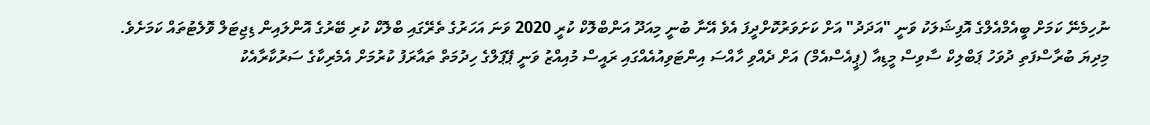ނުހިމެނޭ ކަމަށް ބީއެމްއެލްގެ އޮފިޝަލަކު ވަނީ "އަދަދު" އަށް ކަށަވަރުކޮށްދީފަ އެވެ އޭނާ ބުނީ މިއަދޫ އަންބްލޮކް ކުރީ 2020 ވަނަ އަހަރުގެ ތެރޭގައި ބްލޮކް ކުރި ބޭރުގެ އޮންލައިން ޑިޖިޓަލް ވޮލެޓުތައް ކަމަށެވެ.
މިދިޔަ ބުރާސްފަތި ދުވަހު ޕަބްލިކް ސާވިސް މީޑިއާ (ޕީއެސްއެމް) އަށް ދެއްވި ހާއްސަ އިންޓަވިއުއެއްގައި ރައީސް މުއިއްޒު ވަނީ ޕޭޕަލްގެ ހިދުމަތް ތައާރަފު ކުރުމަށް އެމެރިކާގެ ސަރުކާރާއެކު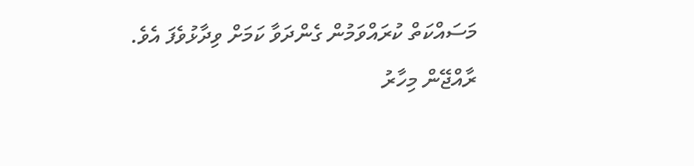މަސައްކަތް ކުރައްވަމުން ގެންދަވާ ކަމަށް ވިދާޅުވެފަ އެވެ.
ރާއްޖޭން މިހާރު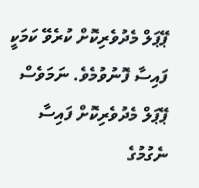ޕޭޕަލް މެދުވެރިކޮށް ކުރެވޭ ކަމަކީ ފައިސާ ފޮނުވުމެވެ. ނަމަވެސް ޕޭޕަލް މެދުވެރިކޮށް ފައިސާ ނެގުމުގެ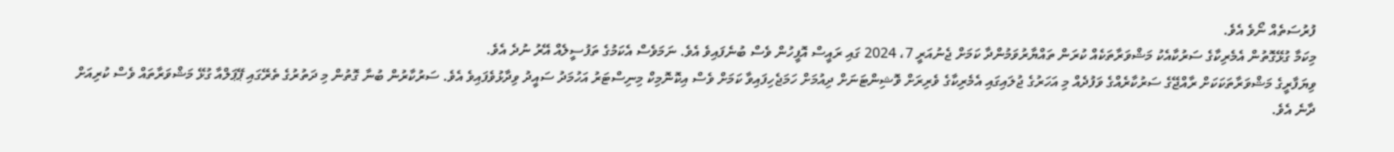ފުރުސަތެއް ނޯވެ އެވެ.
މިކަމާ ގުޅޭގޮތުން އެމެރިކާގެ ސަރުކާއެކު މަޝްވަރާތަކެއް ކުރަން ތައްޔާރުވަމުންދާ ކަމަށް ޖެނުއަރީ 7، 2024 ގައި ރައީސް އޮފީހުން ވެސް ބުނެފައިވެ އެވެ. ނަމަވެސް އެކަމުގެ ތަފުސީލެއް އޭރު ނުދެ އެވެ.
ވިޔަފާރީގެ މަޝްވަރާތަކަކަށް ރާއްޖޭގެ ސަރުކާރެއްގެ ވަފުދެއް މި އަހަރުގެ ޖުލައިގައި އެމެރިކާގެ ވެރިރަށް ވޮޝިންޓަނަށް ދިއުމަށް ހަމަޖެހިފައިވާ ކަމަށް ވެސް އިކޮނޮމިކް މިނިސްޓަރު އަހުމަދު ސައީދު ވިދާޅުވެފައިވެ އެވެ. ސަރުކާރުން ބުނާ ގޮތުން މި ދަތުރުގެ ތެރޭގައި ޕޭޕަލްއާ ގުޅޭ މަޝްވަރާތައް ވެސް ކުރިއަށް ދާނެ އެވެ.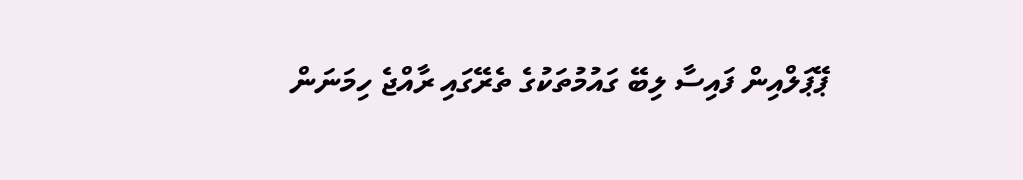ޕޭޕަލްއިން ފައިސާ ލިބޭ ގައުމުތަކުގެ ތެރޭގައި ރާއްޖެ ހިމަނަން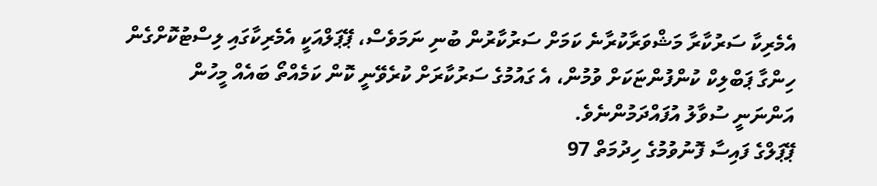އެމެރިކާ ސަރުކާރާ މަޝްވަރާކުރާނެ ކަމަށް ސަރުކާރުން ބުނި ނަމަވެސް، ޕޭޕަލްއަކީ އެމެރިކާގައި ލިސްޓުކޮށްގެން ހިންގާ ޕަބްލިކް ކުންފުންޏަކަށް ވުމުން، އެ ގައުމުގެ ސަރުކާރަށް ކުރެވޭނީ ކޮން ކަމެއްތޯ ބައެއް މީހުން އަންނަނީ ސުވާލު އުފައްދަމުންނެވެ.
ޕޭޕަލްގެ ފައިސާ ފޮނުވުމުގެ ހިދުމަތް 97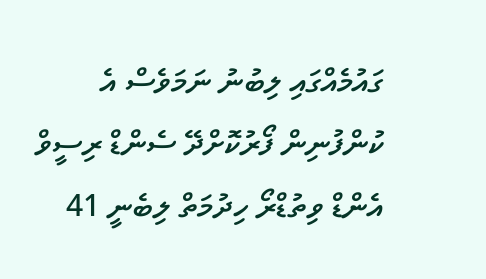ގައުމެއްގައި ލިބުނު ނަމަވެސް އެ ކުންފުނިން ފޯރުކޮށްދޭ ސެންޑް ރިސީވް އެންޑް ވިތުޑްރޯ ހިދުމަތް ލިބެނީ 41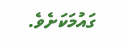ގައުމަކަށެވެ.